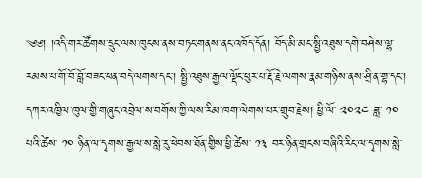༄༅། །འདི་གར་ཚོགས་དྲུང་ལས་ཁུངས་ནས་བཏང་གནས་ནང་འཁོད་དོན། བོད་མི་མང་སྤྱི་འཐུས་དགེ་བཤེས་ལྷ་རམས་པ་གོ་བོ་བློ་བཟང་ཕན་བདེ་ལགས་དང་། སྤྱི་འཐུས་རྒྱལ་ལྡོང་ཕུར་པ་རྡོ་རྗེ་ལགས་རྣམ་གཉིས་ནས་ཤྲི་ན་གྷ་དང་། དཀར་འཁྱིལ་ཁུལ་གྱི་གཞུང་འབྲེལ་ས་བགོས་ཀྱི་ལས་རིམ་ཁག་ལེགས་པར་གྲུབ་རྗེས། ཕྱི་ལོ་ ༢༠༢༤ ཟླ་ ༡༠ པའི་ཚེས་ ༡༠ ཉིན་ལ་དྭགས་རྒྱལ་ས་སླེ་རུ་ཕེབས་ཐོན་གྱིས་ཕྱི་ཚེས་ ༡༣ བར་ཉིན་གྲངས་བཞིའི་རིང་ལ་དྭགས་སླེ་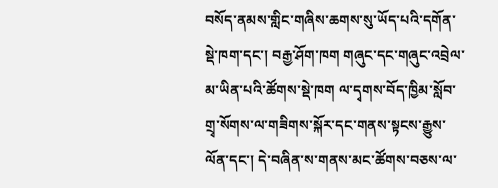བསོད་ནམས་གླིང་གཞིས་ཆགས་སུ་ཡོད་པའི་དགོན་སྡེ་ཁག་དང་། བརྒྱ་ཤོག་ཁག གཞུང་དང་གཞུང་འབྲེལ་མ་ཡིན་པའི་ཚོགས་སྡེ་ཁག ལ་དྭགས་བོད་ཁྱིམ་སློབ་གྲྭ་སོགས་ལ་གཟིགས་སྐོར་དང་གནས་སྟངས་རྒྱུས་ལོན་དང་། དེ་བཞིན་ས་གནས་མང་ཚོགས་བཅས་ལ་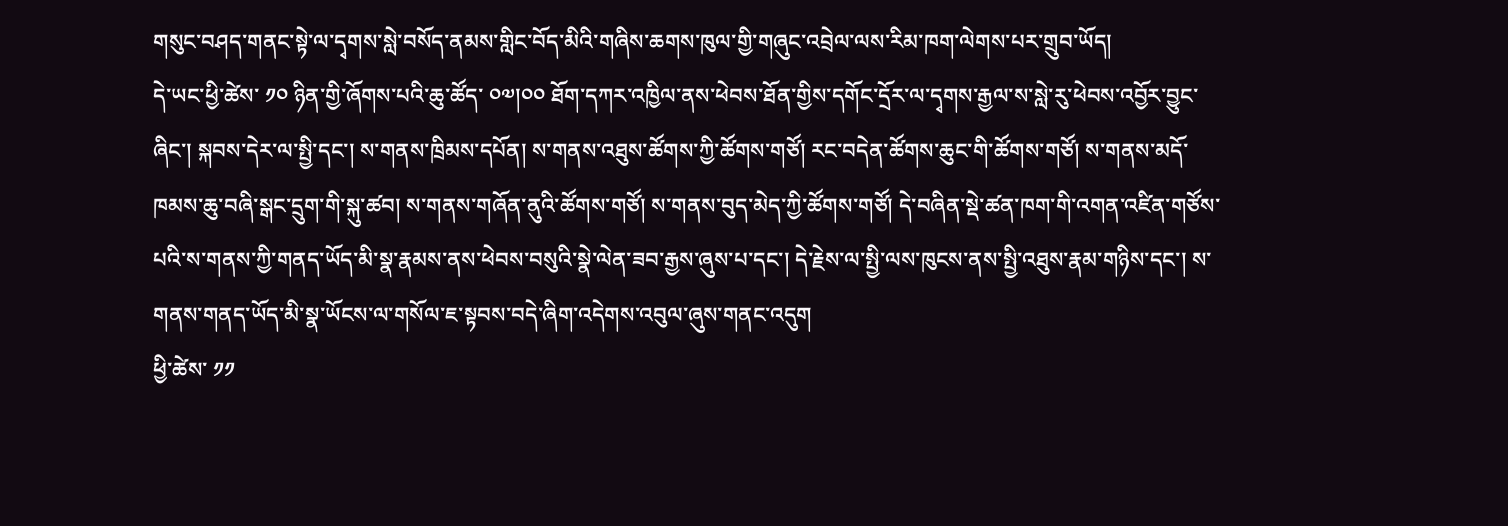གསུང་བཤད་གནང་སྟེ་ལ་དྭགས་སླེ་བསོད་ནམས་གླིང་བོད་མིའི་གཞིས་ཆགས་ཁུལ་གྱི་གཞུང་འབྲེལ་ལས་རིམ་ཁག་ལེགས་པར་གྲུབ་ཡོད།
དེ་ཡང་ཕྱི་ཚེས་ ༡༠ ཉིན་གྱི་ཞོགས་པའི་ཆུ་ཚོད་ ༠༧།༠༠ ཐོག་དཀར་འཁྱིལ་ནས་ཕེབས་ཐོན་གྱིས་དགོང་དྲོར་ལ་དྭགས་རྒྱལ་ས་སླེ་རུ་ཕེབས་འབྱོར་བྱུང་ཞིང་། སྐབས་དེར་ལ་སྤྱི་དང་། ས་གནས་ཁྲིམས་དཔོན། ས་གནས་འཐུས་ཚོགས་ཀྱི་ཚོགས་གཙོ། རང་བདེན་ཚོགས་ཆུང་གི་ཚོགས་གཙོ། ས་གནས་མདོ་ཁམས་ཆུ་བཞི་སྒང་དྲུག་གི་སྐུ་ཚབ། ས་གནས་གཞོན་ནུའི་ཚོགས་གཙོ། ས་གནས་བུད་མེད་ཀྱི་ཚོགས་གཙོ། དེ་བཞིན་སྡེ་ཚན་ཁག་གི་འགན་འཛིན་གཙོས་པའི་ས་གནས་ཀྱི་གནད་ཡོད་མི་སྣ་རྣམས་ནས་ཕེབས་བསུའི་སྣེ་ལེན་ཟབ་རྒྱས་ཞུས་པ་དང་། དེ་རྗེས་ལ་སྤྱི་ལས་ཁུངས་ནས་སྤྱི་འཐུས་རྣམ་གཉིས་དང་། ས་གནས་གནད་ཡོད་མི་སྣ་ཡོངས་ལ་གསོལ་ཇ་སྟབས་བདེ་ཞིག་འདེགས་འབུལ་ཞུས་གནང་འདུག
ཕྱི་ཚེས་ ༡༡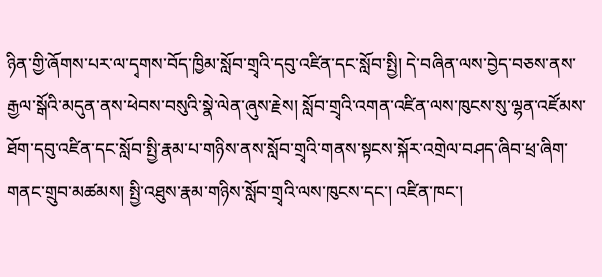ཉིན་གྱི་ཞོགས་པར་ལ་དྭགས་བོད་ཁྱིམ་སློབ་གྲྭའི་དབུ་འཛིན་དང་སློབ་སྤྱི། དེ་བཞིན་ལས་བྱེད་བཅས་ནས་རྒྱལ་སྒོའི་མདུན་ནས་ཕེབས་བསུའི་སྣེ་ལེན་ཞུས་རྗེས། སློབ་གྲྭའི་འགན་འཛིན་ལས་ཁུངས་སུ་ལྷན་འཛོམས་ཐོག་དབུ་འཛིན་དང་སློབ་སྤྱི་རྣམ་པ་གཉིས་ནས་སློབ་གྲྭའི་གནས་སྟངས་སྐོར་འགྲེལ་བཤད་ཞིབ་ཕྲ་ཞིག་གནང་གྲུབ་མཚམས། སྤྱི་འཐུས་རྣམ་གཉིས་སློབ་གྲྭའི་ལས་ཁུངས་དང་། འཛིན་ཁང་།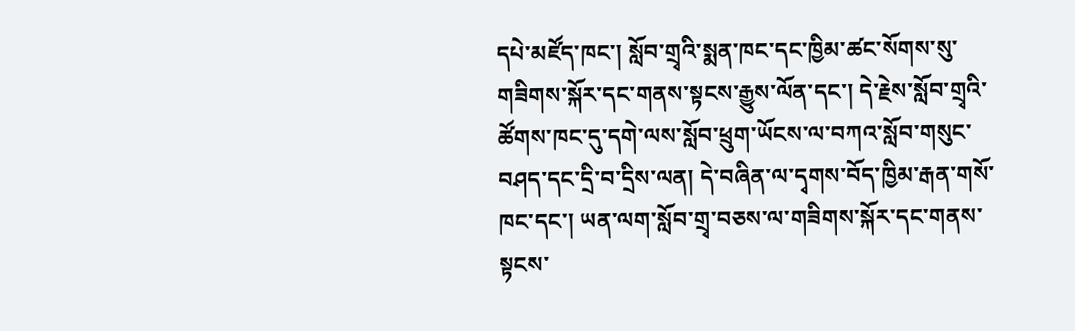དཔེ་མཛོད་ཁང་། སློབ་གྲྭའི་སྨན་ཁང་དང་ཁྱིམ་ཚང་སོགས་སུ་གཟིགས་སྐོར་དང་གནས་སྟངས་རྒྱུས་ལོན་དང་། དེ་རྗེས་སློབ་གྲྭའི་ཚོགས་ཁང་དུ་དགེ་ལས་སློབ་ཕྲུག་ཡོངས་ལ་བཀའ་སློབ་གསུང་བཤད་དང་དྲི་བ་དྲིས་ལན། དེ་བཞིན་ལ་དྭགས་བོད་ཁྱིམ་རྒན་གསོ་ཁང་དང་། ཡན་ལག་སློབ་གྲྭ་བཅས་ལ་གཟིགས་སྐོར་དང་གནས་སྟངས་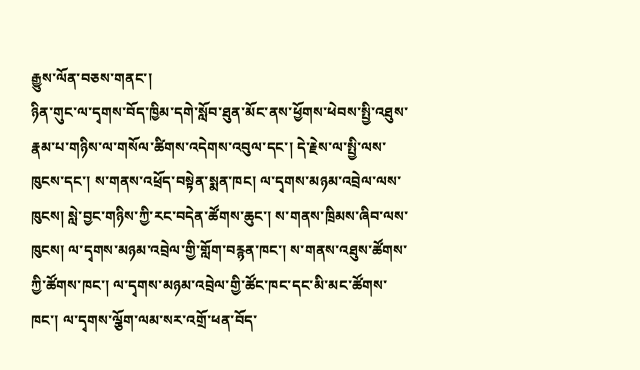རྒྱུས་ལོན་བཅས་གནང་།
ཉིན་གུང་ལ་དྭགས་བོད་ཁྱིམ་དགེ་སློབ་ཐུན་མོང་ནས་ཕྱོགས་ཕེབས་སྤྱི་འཐུས་རྣམ་པ་གཉིས་ལ་གསོལ་ཚིགས་འདེགས་འབུལ་དང་། དེ་རྗེས་ལ་སྤྱི་ལས་ཁུངས་དང་། ས་གནས་འཕྲོད་བསྟེན་སྨན་ཁང། ལ་དྭགས་མཉམ་འབྲེལ་ལས་ཁུངས། སླེ་བྱང་གཉིས་ཀྱི་རང་བདེན་ཚོགས་ཆུང་། ས་གནས་ཁྲིམས་ཞིབ་ལས་ཁུངས། ལ་དྭགས་མཉམ་འབྲེལ་གྱི་གློག་བརྙན་ཁང་། ས་གནས་འཐུས་ཚོགས་ཀྱི་ཚོགས་ཁང་། ལ་དྭགས་མཉམ་འབྲེལ་གྱི་ཚོང་ཁང་དང་མི་མང་ཚོགས་ཁང་། ལ་དྭགས་ལྕོག་ལམ་སར་འགྲོ་ཕན་བོད་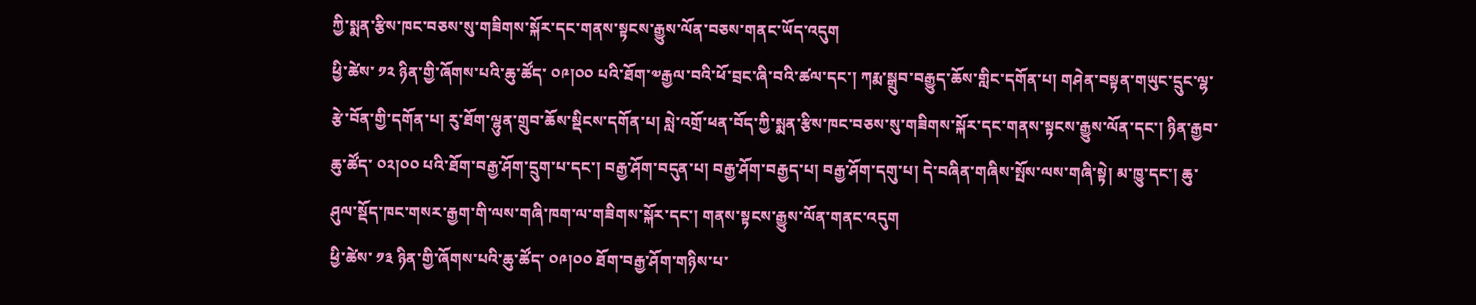ཀྱི་སྨན་རྩིས་ཁང་བཅས་སུ་གཟིགས་སྐོར་དང་གནས་སྟངས་རྒྱུས་ལོན་བཅས་གནང་ཡོད་འདུག
ཕྱི་ཚེས་ ༡༢ ཉིན་གྱི་ཞོགས་པའི་ཆུ་ཚོད་ ༠༩།༠༠ པའི་ཐོག་༧རྒྱལ་བའི་ཕོ་བྲང་ཞི་བའི་ཚལ་དང་། ཀརྨ་སྒྲུབ་བརྒྱུད་ཆོས་གླིང་དགོན་པ། གཤེན་བསྟན་གཡུང་དྲུང་ལྷ་རྩེ་བོན་གྱི་དགོན་པ། རུ་ཐོག་ལྷུན་གྲུབ་ཆོས་སྡིངས་དགོན་པ། སླེ་འགྲོ་ཕན་བོད་ཀྱི་སྨན་རྩིས་ཁང་བཅས་སུ་གཟིགས་སྐོར་དང་གནས་སྟངས་རྒྱུས་ལོན་དང་། ཉིན་རྒྱབ་ཆུ་ཚོད་ ༠༢།༠༠ པའི་ཐོག་བརྒྱ་ཤོག་དྲུག་པ་དང་། བརྒྱ་ཤོག་བདུན་པ། བརྒྱ་ཤོག་བརྒྱད་པ། བརྒྱ་ཤོག་དགུ་པ། དེ་བཞིན་གཞིས་སྤོས་ལས་གཞི་སྟེ། མ་ཁྱུ་དང་། ཆུ་ཤུལ་སྡོད་ཁང་གསར་རྒྱག་གི་ལས་གཞི་ཁག་ལ་གཟིགས་སྐོར་དང་། གནས་སྟངས་རྒྱུས་ལོན་གནང་འདུག
ཕྱི་ཚེས་ ༡༣ ཉིན་གྱི་ཞོགས་པའི་ཆུ་ཚོད་ ༠༩།༠༠ ཐོག་བརྒྱ་ཤོག་གཉིས་པ་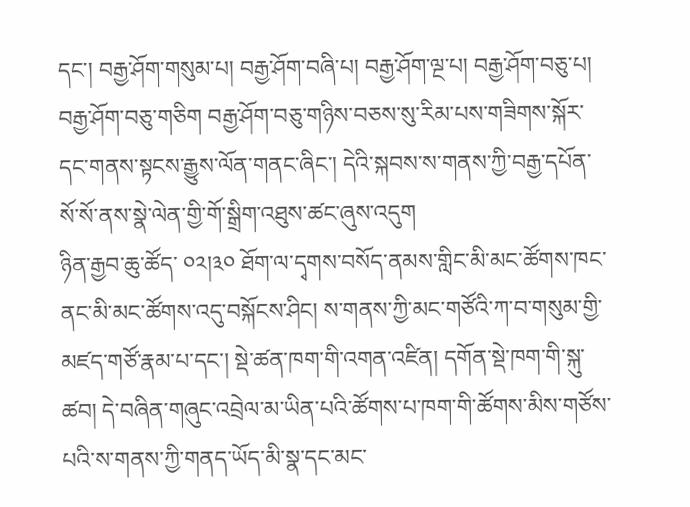དང་། བརྒྱ་ཤོག་གསུམ་པ། བརྒྱ་ཤོག་བཞི་པ། བརྒྱ་ཤོག་ལྔ་པ། བརྒྱ་ཤོག་བཅུ་པ། བརྒྱ་ཤོག་བཅུ་གཅིག བརྒྱ་ཤོག་བཅུ་གཉིས་བཅས་སུ་རིམ་པས་གཟིགས་སྐོར་དང་གནས་སྟངས་རྒྱུས་ལོན་གནང་ཞིང་། དེའི་སྐབས་ས་གནས་ཀྱི་བརྒྱ་དཔོན་སོ་སོ་ནས་སྣེ་ལེན་གྱི་གོ་སྒྲིག་འཐུས་ཚང་ཞུས་འདུག
ཉིན་རྒྱབ་ཆུ་ཚོད་ ༠༢།༣༠ ཐོག་ལ་དྭགས་བསོད་ནམས་གླིང་མི་མང་ཚོགས་ཁང་ནང་མི་མང་ཚོགས་འདུ་བསྐོངས་ཤིང། ས་གནས་ཀྱི་མང་གཙོའི་ཀ་བ་གསུམ་གྱི་མཛད་གཙོ་རྣམ་པ་དང་། སྡེ་ཚན་ཁག་གི་འགན་འཛིན། དགོན་སྡེ་ཁག་གི་སྐུ་ཚབ། དེ་བཞིན་གཞུང་འབྲེལ་མ་ཡིན་པའི་ཚོགས་པ་ཁག་གི་ཚོགས་མིས་གཙོས་པའི་ས་གནས་ཀྱི་གནད་ཡོད་མི་སྣ་དང་མང་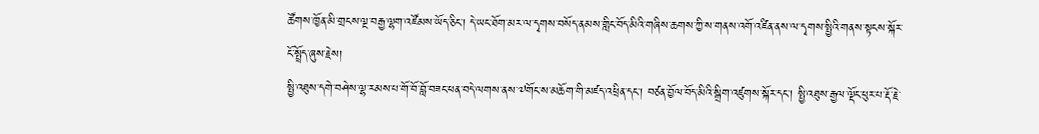ཚོགས་ཁྱོན་མི་གྲངས་ལྔ་བརྒྱ་ལྷག་འཛོམས་ཡོད་ཅིང་། དེ་ཡང་ཐོག་མར་ལ་དྭགས་བསོད་ནམས་གླིང་བོད་མིའི་གཞིས་ཆགས་ཀྱི་ས་གནས་འགོ་འཛིན་ནས་ལ་དྭགས་སྤྱིའི་གནས་སྟངས་སྐོར་ངོ་སྤྲོད་ཞུས་རྗེས།
སྤྱི་འཐུས་དགེ་བཤེས་ལྷ་རམས་པ་གོ་བོ་བློ་བཟང་ཕན་བདེ་ལགས་ནས་༧གོང་ས་མཆོག་གི་མཛད་འཕྲིན་དང་། བཙན་བྱོལ་བོད་མིའི་སྒྲིག་འཛུགས་སྐོར་དང་། སྤྱི་འཐུས་རྒྱལ་ལྡོང་ཕུར་པ་རྡོ་རྗེ་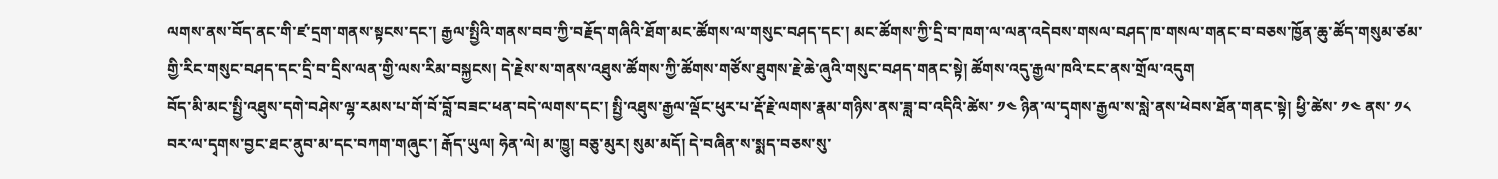ལགས་ནས་བོད་ནང་གི་ཛ་དྲག་གནས་སྟངས་དང་། རྒྱལ་སྤྱིའི་གནས་བབ་ཀྱི་བརྗོད་གཞིའི་ཐོག་མང་ཚོགས་ལ་གསུང་བཤད་དང་། མང་ཚོགས་ཀྱི་དྲི་བ་ཁག་ལ་ལན་འདེབས་གསལ་བཤད་ཁ་གསལ་གནང་བ་བཅས་ཁྱོན་ཆུ་ཚོད་གསུམ་ཙམ་གྱི་རིང་གསུང་བཤད་དང་དྲི་བ་དྲིས་ལན་གྱི་ལས་རིམ་བསྐྱངས། དེ་རྗེས་ས་གནས་འཐུས་ཚོགས་ཀྱི་ཚོགས་གཙོས་ཐུགས་རྗེ་ཆེ་ཞུའི་གསུང་བཤད་གནང་སྟེ། ཚོགས་འདུ་རྒྱལ་ཁའི་ངང་ནས་གྲོལ་འདུག
བོད་མི་མང་སྤྱི་འཐུས་དགེ་བཤེས་ལྷ་རམས་པ་གོ་བོ་བློ་བཟང་ཕན་བདེ་ལགས་དང་། སྤྱི་འཐུས་རྒྱལ་ལྡོང་ཕུར་པ་རྡོ་རྗེ་ལགས་རྣམ་གཉིས་ནས་ཟླ་བ་འདིའི་ཚེས་ ༡༤ ཉིན་ལ་དྭགས་རྒྱལ་ས་སླེ་ནས་ཕེབས་ཐོན་གནང་སྟེ། ཕྱི་ཚེས་ ༡༤ ནས་ ༡༨ བར་ལ་དྭགས་བྱང་ཐང་ནུབ་མ་དང་བཀག་གཞུང་། རྒོད་ཡུལ། ཧེན་ལེ། མ་ཁྱུ། བཅུ་མུར། སུམ་མདོ། དེ་བཞིན་ས་སྨད་བཅས་སུ་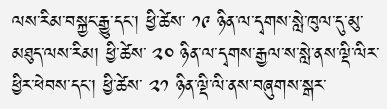ལས་རིམ་བསྐྱང་རྒྱུ་དང་། ཕྱི་ཚེས་ ༡༩ ཉིན་ལ་དྭགས་སླེ་ཁུལ་དུ་མུ་མཐུད་ལས་རིམ། ཕྱི་ཚེས་ ༢༠ ཉིན་ལ་དྭགས་རྒྱལ་ས་སླེ་ནས་ལྡི་ལིར་ཕྱིར་ཕེབས་དང་། ཕྱི་ཚེས་ ༢༡ ཉིན་ལྡི་ལི་ནས་བཞུགས་སྒར་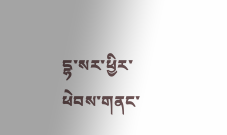དྷ་སར་ཕྱིར་ཕེབས་གནང་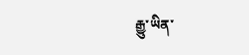རྒྱུ་ཡིན་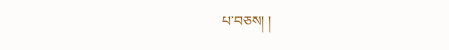པ་བཅས། །